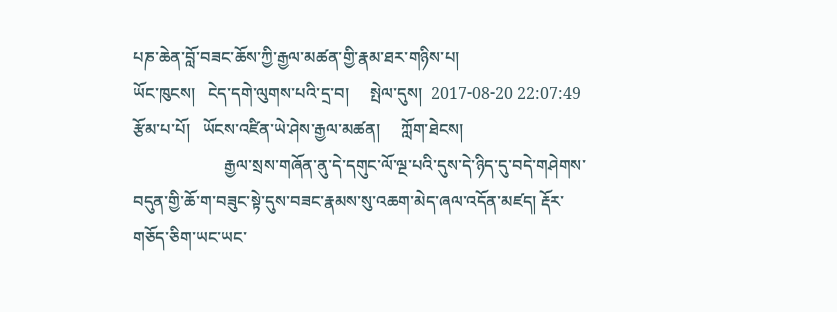པཎ་ཆེན་བློ་བཟང་ཆོས་ཀྱི་རྒྱལ་མཚན་གྱི་རྣམ་ཐར་གཉིས་པ།
ཡོང་ཁུངས།   ངེད་དགེ་ལུགས་པའི་དྲ་བ།     སྤེལ་དུས།  2017-08-20 22:07:49     རྩོམ་པ་པོ།   ཡོངས་འཛིན་ཡེ་ཤེས་རྒྱལ་མཚན།     ཀློག་ཐེངས།
                      རྒྱལ་སྲས་གཞོན་ནུ་དེ་དགུང་ལོ་ལྔ་པའི་དུས་དེ་ཉིད་དུ་བདེ་གཤེགས་བདུན་གྱི་ཆོ་ག་བཟུང་སྟེ་དུས་བཟང་རྣམས་སུ་འཆག་མེད་ཞལ་འདོན་མཛད། རྡོར་གཅོད་ཅིག་ཡང་ཡང་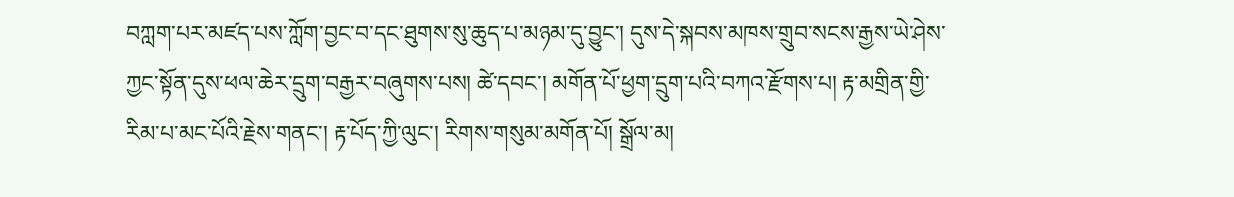བཀླག་པར་མཛད་པས་ཀློག་བྱང་བ་དང་ཐུགས་སུ་ཆུད་པ་མཉམ་དུ་བྱུང་། དུས་དེ་སྐབས་མཁས་གྲུབ་སངས་རྒྱས་ཡེ་ཤེས་ཀྱང་སྟོན་དུས་ཕལ་ཆེར་དྲུག་བརྒྱར་བཞུགས་པས། ཚེ་དབང་། མགོན་པོ་ཕྱག་དྲུག་པའི་བཀའ་རྫོགས་པ། རྟ་མགྲིན་གྱི་རིམ་པ་མང་པོའི་རྗེས་གནང་། རྟ་པོད་ཀྱི་ལུང་། རིགས་གསུམ་མགོན་པོ། སྒྲོལ་མ།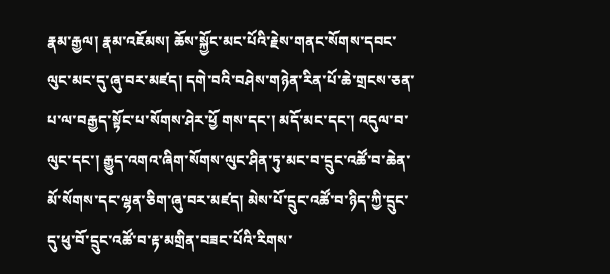རྣམ་རྒྱལ། རྣམ་འཇོམས། ཆོས་སྐྱོང་མང་པོའི་རྗེས་གནང་སོགས་དབང་ལུང་མང་དུ་ཞུ་བར་མཛད། དགེ་བའི་བཤེས་གཉེན་རིན་པོ་ཆེ་གྲངས་ཅན་པ་ལ་བརྒྱད་སྟོང་པ་སོགས་ཤེར་ཕྱོ གས་དང་། མདོ་མང་དང་། འདུལ་བ་ལུང་དང་། རྒྱུད་འགའ་ཞིག་སོགས་ལུང་ཤིན་ཏུ་མང་བ་དྲུང་འཚོ་བ་ཆེན་མོ་སོགས་དང་ལྷན་ཅིག་ཞུ་བར་མཛད། མེས་པོ་དྲུང་འཚོ་བ་ཉིད་ཀྱི་དྲུང་དུ་ཕུ་བོ་དྲུང་འཚོ་བ་རྟ་མགྲིན་བཟང་པོའི་རིགས་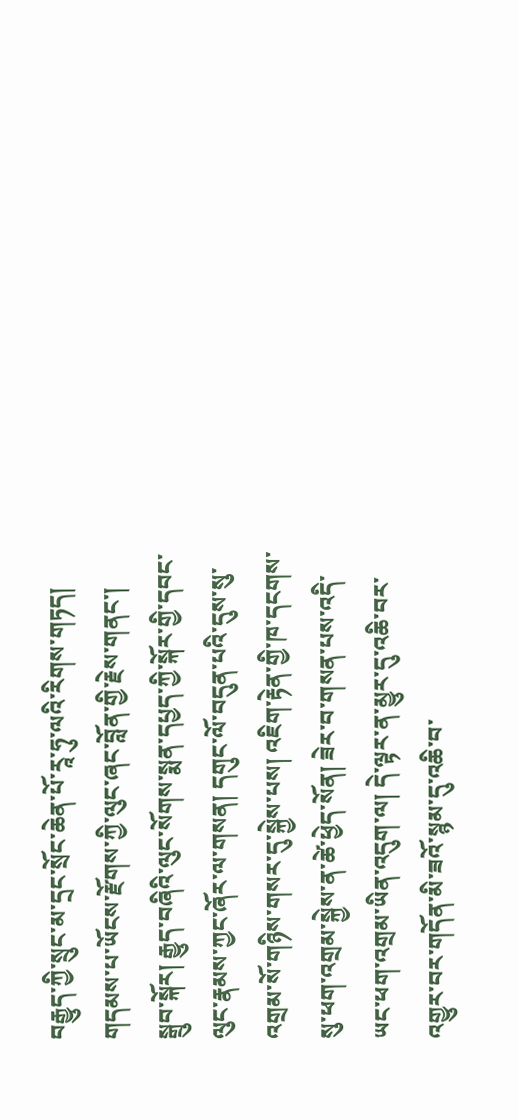བརྒྱུད་ཀྱི་སྲུང་མ་དྲང་སྲོང་ཆེན་པོ་རཱ་ཧུ་ལའི་རིགས་གཏད། གདམས་པ་ཡོངས་རྫོགས་ཀྱི་ལུང་ཞང་བློན་གྱི་རྗེས་གནང་། སྒྲུབ་སྐོར། རྒྱུད་བཞིའི་ལུང་སོགས་སྨན་དཔྱད་ཀྱི་སྐོར་གྱི་དབང་ལུང་རྣམས་ཀྱང་ཞོར་ལ་གསན། དགུང་ལོ་བདུན་པའི་དུས་སུ་འགྲམ་སོ་གཉིས་གསར་དུ་སྐྱེས་པས། འཇིག་རྟེན་གྱི་ཁ་དངགས་སུ་ཕག་འགྲམ་སྐྱེས་ན་ཚེ་ཕྱེད་སོན། ཟེར་བ་གསན་པས་འདི་ཡང་ཕག་འགྲམ་ཡིན་འདུག་ལ། དེ་ལྟར་ན་མྱུར་དུ་འཆི་བར་འགྱུར་བར་གདོན་མི་ཟའོ་སྙམ་དུ་འཆི་བ་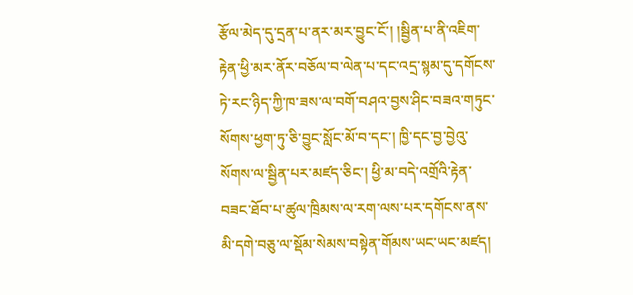རྩོལ་མེད་དུ་དྲན་པ་ནར་མར་བྱུང་ངོ་། །སྦྱིན་པ་ནི་འཇིག་རྟེན་ཕྱི་མར་ནོར་བཅོལ་བ་ལེན་པ་དང་འདྲ་སྙམ་དུ་དགོངས་ཏེ་རང་ཉིད་ཀྱི་ཁ་ཟས་ལ་བགོ་བཤའ་བྱས་ཤིང་བཟའ་གཏུང་སོགས་ཕྱག་ཏུ་ཅི་བྱུང་སློང་མོ་བ་དང་། ཁྱི་དང་བྱ་བྱེའུ་སོགས་ལ་སྦྱིན་པར་མཛད་ཅིང་། ཕྱི་མ་བདེ་འགྲོའི་རྟེན་བཟང་ཐོབ་པ་ཚུལ་ཁྲིམས་ལ་རག་ལས་པར་དགོངས་ནས་མི་དགེ་བཅུ་ལ་སྡོམ་སེམས་བསྟེན་གོམས་ཡང་ཡང་མཛད།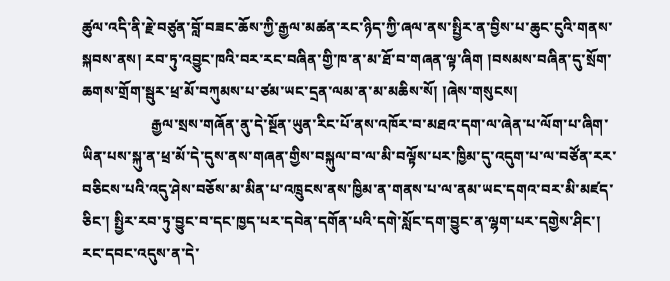ཚུལ་འདི་ནི་རྗེ་བཙུན་བློ་བཟང་ཆོས་ཀྱི་རྒྱལ་མཚན་རང་ཉིད་ཀྱི་ཞལ་ནས་སྤྱིར་ན་བྱིས་པ་ཆུང་ངུའི་གནས་སྐབས་ནས། རབ་ཏུ་འབྱུང་ཁའི་བར་རང་བཞིན་གྱི་ཁ་ན་མ་ཐོ་བ་གཞན་ལྟ་ཞིག །བསམས་བཞིན་དུ་སྲོག་ཆགས་གྲོག་སྦུར་ཕྲ་མོ་བཀུམས་པ་ཙམ་ཡང་དྲན་ལམ་ན་མ་མཆིས་སོ། །ཞེས་གསུངས།
                   རྒྱལ་སྲས་གཞོན་ནུ་དེ་སྔོན་ཡུན་རིང་པོ་ནས་འཁོར་བ་མཐའ་དག་ལ་ཞེན་པ་ལོག་པ་ཞིག་ཡིན་པས་སྐུ་ན་ཕྲ་མོ་དེ་དུས་ནས་གཞན་གྱིས་བསྐུལ་བ་ལ་མི་བལྟོས་པར་ཁྱིམ་དུ་འདུག་པ་ལ་བཙོན་རར་བཅིངས་པའི་འདུ་ཤེས་བཅོས་མ་མིན་པ་འཁྲུངས་ནས་ཁྱིམ་ན་གནས་པ་ལ་ནམ་ཡང་དགའ་བར་མི་མཛད་ཅིང་། སྤྱིར་རབ་ཏུ་བྱུང་བ་དང་ཁྱད་པར་དབེན་དགོན་པའི་དགེ་སློང་དག་བྱུང་ན་ལྷག་པར་དགྱེས་ཤིང་། རང་དབང་འདུས་ན་དེ་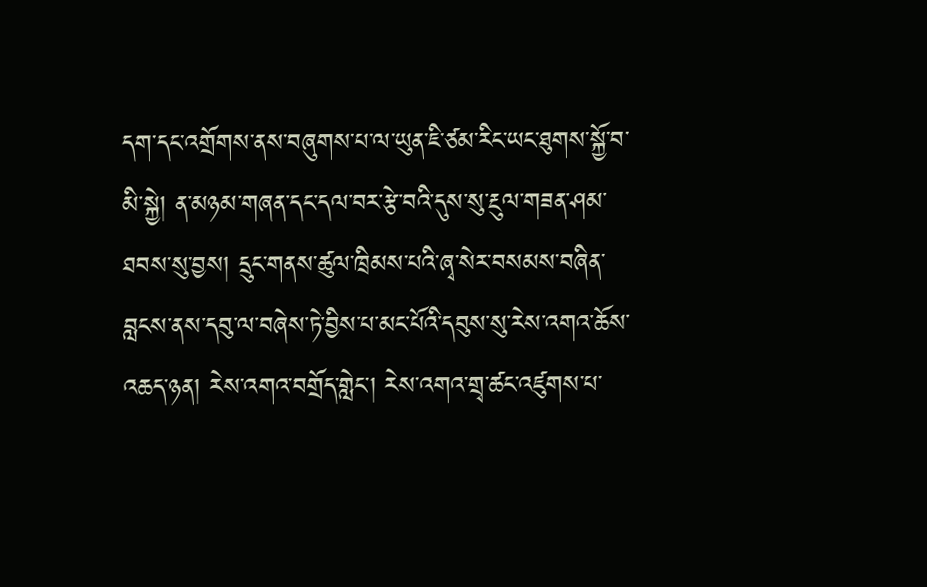དག་དང་འགྲོགས་ནས་བཞུགས་པ་ལ་ཡུན་ཇི་ཙམ་རིང་ཡང་ཐུགས་སྐྱོ་བ་མི་སྐྱེ། ན་མཉམ་གཞན་དང་དལ་བར་རྩེ་བའི་དུས་སུ་རྔུལ་གཟན་ཤམ་ཐབས་སུ་བྱས། དྲུང་གནས་ཚུལ་ཁྲིམས་པའི་ཞྭ་སེར་བསམས་བཞིན་བླངས་ནས་དབུ་ལ་བཞེས་ཏེ་བྱིས་པ་མང་པོའི་དབུས་སུ་རེས་འགའ་ཆོས་འཆད་ཉན། རེས་འགའ་བགྲོད་གླེང་། རེས་འགའ་གྲྭ་ཚང་འཛུགས་པ་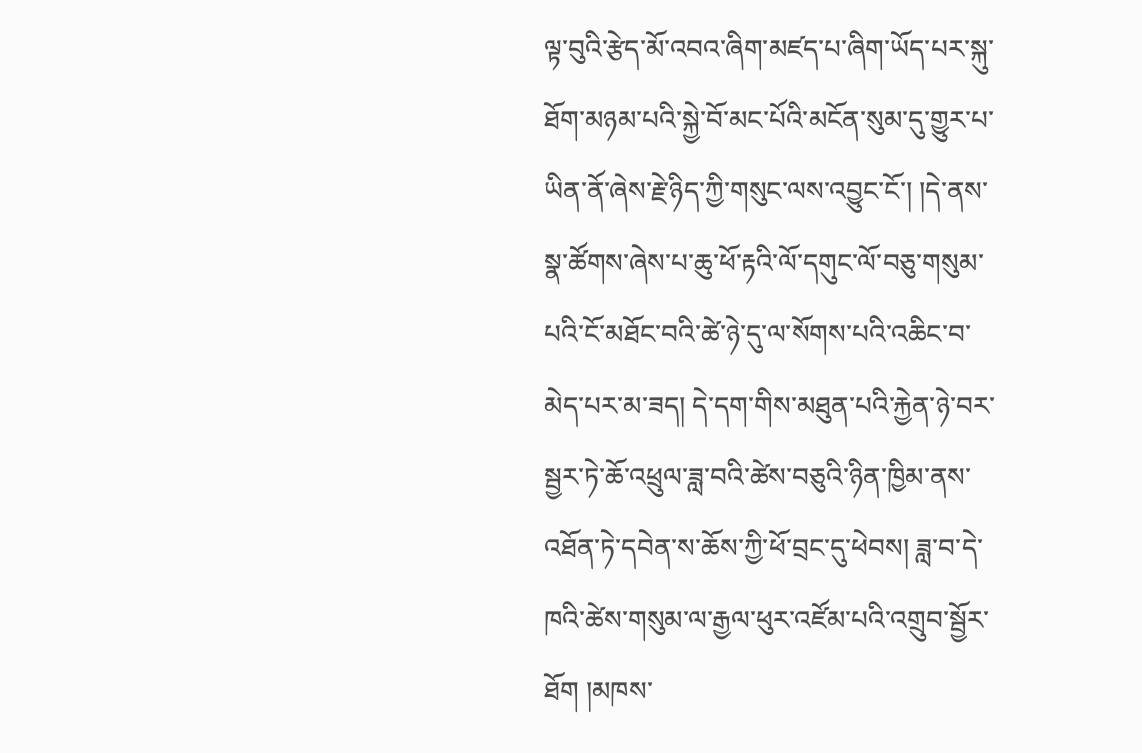ལྟ་བུའི་རྩེད་མོ་འབའ་ཞིག་མཛད་པ་ཞིག་ཡོད་པར་སྐུ་ཐོག་མཉམ་པའི་སྐྱེ་བོ་མང་པོའི་མངོན་སུམ་དུ་གྱུར་པ་ཡིན་ནོ་ཞེས་རྗེ་ཉིད་ཀྱི་གསུང་ལས་འབྱུང་ངོ་། །དེ་ནས་སྣ་ཚོགས་ཞེས་པ་ཆུ་ཕོ་རྟའི་ལོ་དགུང་ལོ་བཅུ་གསུམ་པའི་ངོ་མཐོང་བའི་ཚེ་ཉེ་དུ་ལ་སོགས་པའི་འཆིང་བ་མེད་པར་མ་ཟད། དེ་དག་གིས་མཐུན་པའི་རྐྱེན་ཉེ་བར་སྦྱར་ཏེ་ཆོ་འཕྲུལ་ཟླ་བའི་ཚེས་བཅུའི་ཉིན་ཁྱིམ་ནས་འཐོན་ཏེ་དབེན་ས་ཆོས་ཀྱི་ཕོ་བྲང་དུ་ཕེབས། ཟླ་བ་དེ་ཁའི་ཚེས་གསུམ་ལ་རྒྱལ་ཕུར་འཛོམ་པའི་འགྲུབ་སྦྱོར་ཐོག །མཁས་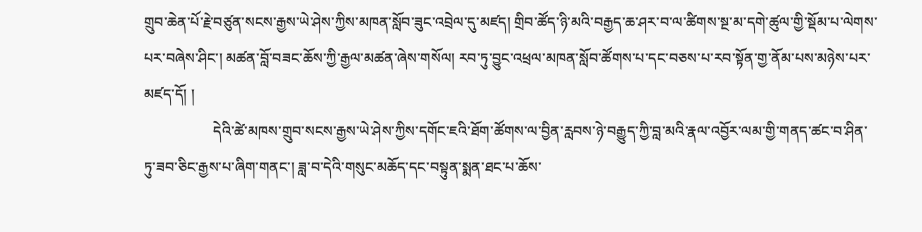གྲུབ་ཆེན་པོ་རྗེ་བཙུན་སངས་རྒྱས་ཡེ་ཤེས་ཀྱིས་མཁན་སློབ་ཟུང་འབྲེལ་དུ་མཛད། གྲིབ་ཚོད་ཉི་མའི་བརྒྱད་ཆ་ཤར་བ་ལ་ཚིགས་སྔ་མ་དགེ་ཚུལ་གྱི་སྡོམ་པ་ལེགས་པར་བཞེས་ཤིང་། མཚན་བློ་བཟང་ཆོས་ཀྱི་རྒྱལ་མཚན་ཞེས་གསོལ། རབ་ཏུ་བྱུང་འཕྲལ་མཁན་སློབ་ཚོགས་པ་དང་བཅས་པ་རབ་སྟོན་གྱ་ནོམ་པས་མཉེས་པར་མཛད་དོ། །
                   དེའི་ཚེ་མཁས་གྲུབ་སངས་རྒྱས་ཡེ་ཤེས་ཀྱིས་དགོང་ཇའི་ཐོག་ཚོགས་ལ་བྱིན་རླབས་ཉེ་བརྒྱུད་ཀྱི་བླ་མའི་རྣལ་འབྱོར་ལམ་གྱི་གནད་ཚང་བ་ཤིན་ཏུ་ཟབ་ཅིང་རྒྱས་པ་ཞིག་གནང་། ཟླ་བ་དེའི་གསུང་མཆོད་དང་བསྟུན་སྨན་ཐང་པ་ཆོས་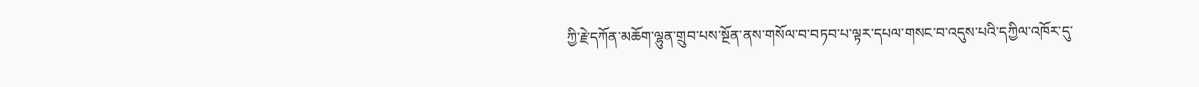ཀྱི་རྗེ་དཀོན་མཆོག་ལྷུན་གྲུབ་པས་སྔོན་ནས་གསོལ་བ་བཏབ་པ་ལྟར་དཔལ་གསང་བ་འདུས་པའི་དཀྱིལ་འཁོར་དུ་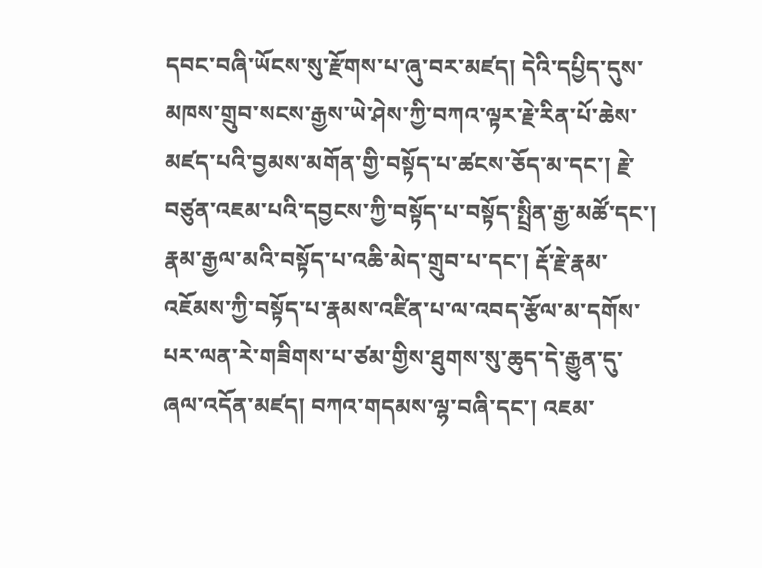དབང་བཞི་ཡོངས་སུ་རྫོགས་པ་ཞུ་བར་མཛད། དེའི་དཔྱིད་དུས་མཁས་གྲུབ་སངས་རྒྱས་ཡེ་ཤེས་ཀྱི་བཀའ་ལྟར་རྗེ་རིན་པོ་ཆེས་མཛད་པའི་བྱམས་མགོན་གྱི་བསྟོད་པ་ཚངས་ཅོད་མ་དང་། རྗེ་བཙུན་འཇམ་པའི་དབྱངས་ཀྱི་བསྟོད་པ་བསྟོད་སྤྲིན་རྒྱ་མཚོ་དང་། རྣམ་རྒྱལ་མའི་བསྟོད་པ་འཆི་མེད་གྲུབ་པ་དང་། རྡོ་རྗེ་རྣམ་འཇོམས་ཀྱི་བསྟོད་པ་རྣམས་འཛིན་པ་ལ་འབད་རྩོལ་མ་དགོས་པར་ལན་རེ་གཟིགས་པ་ཙམ་གྱིས་ཐུགས་སུ་ཆུད་དེ་རྒྱུན་དུ་ཞལ་འདོན་མཛད། བཀའ་གདམས་ལྷ་བཞི་དང་། འཇམ་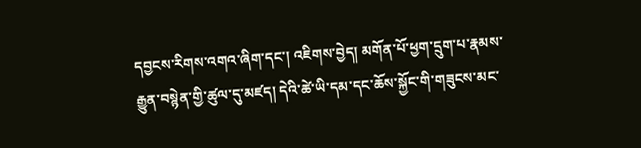དབྱངས་རིགས་འགའ་ཞིག་དང་། འཇིགས་བྱེད། མགོན་པོ་ཕྱག་དྲུག་པ་རྣམས་རྒྱུན་བསྙེན་གྱི་ཚུལ་དུ་མཛད། དེའི་ཚེ་ཡི་དམ་དང་ཆོས་སྐྱོང་གི་གཟུངས་མང་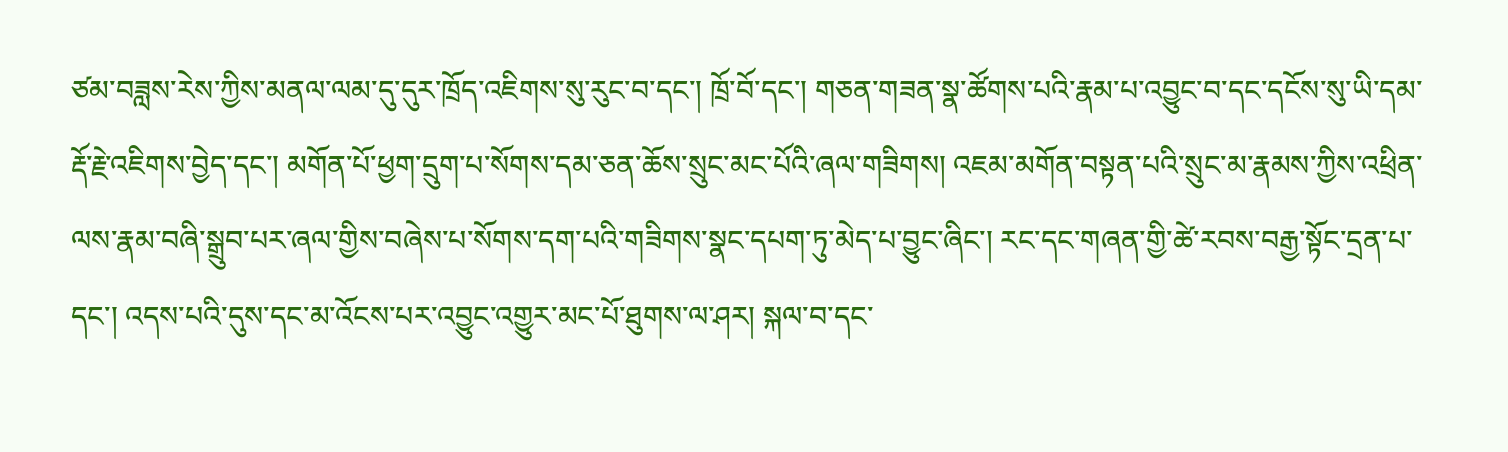ཙམ་བཟླས་རེས་ཀྱིས་མནལ་ལམ་དུ་དུར་ཁྲོད་འཇིགས་སུ་རུང་བ་དང་། ཁྲོ་བོ་དང་། གཅན་གཟན་སྣ་ཚོགས་པའི་རྣམ་པ་འབྱུང་བ་དང་དངོས་སུ་ཡི་དམ་རྡོ་རྗེ་འཇིགས་བྱེད་དང་། མགོན་པོ་ཕྱག་དྲུག་པ་སོགས་དམ་ཅན་ཆོས་སྲུང་མང་པོའི་ཞལ་གཟིགས། འཇམ་མགོན་བསྟན་པའི་སྲུང་མ་རྣམས་ཀྱིས་འཕྲིན་ལས་རྣམ་བཞི་སྒྲུབ་པར་ཞལ་གྱིས་བཞེས་པ་སོགས་དག་པའི་གཟིགས་སྣང་དཔག་ཏུ་མེད་པ་བྱུང་ཞིང་། རང་དང་གཞན་གྱི་ཚེ་རབས་བརྒྱ་སྟོང་དྲན་པ་དང་། འདས་པའི་དུས་དང་མ་འོངས་པར་འབྱུང་འགྱུར་མང་པོ་ཐུགས་ལ་ཤར། སྐལ་བ་དང་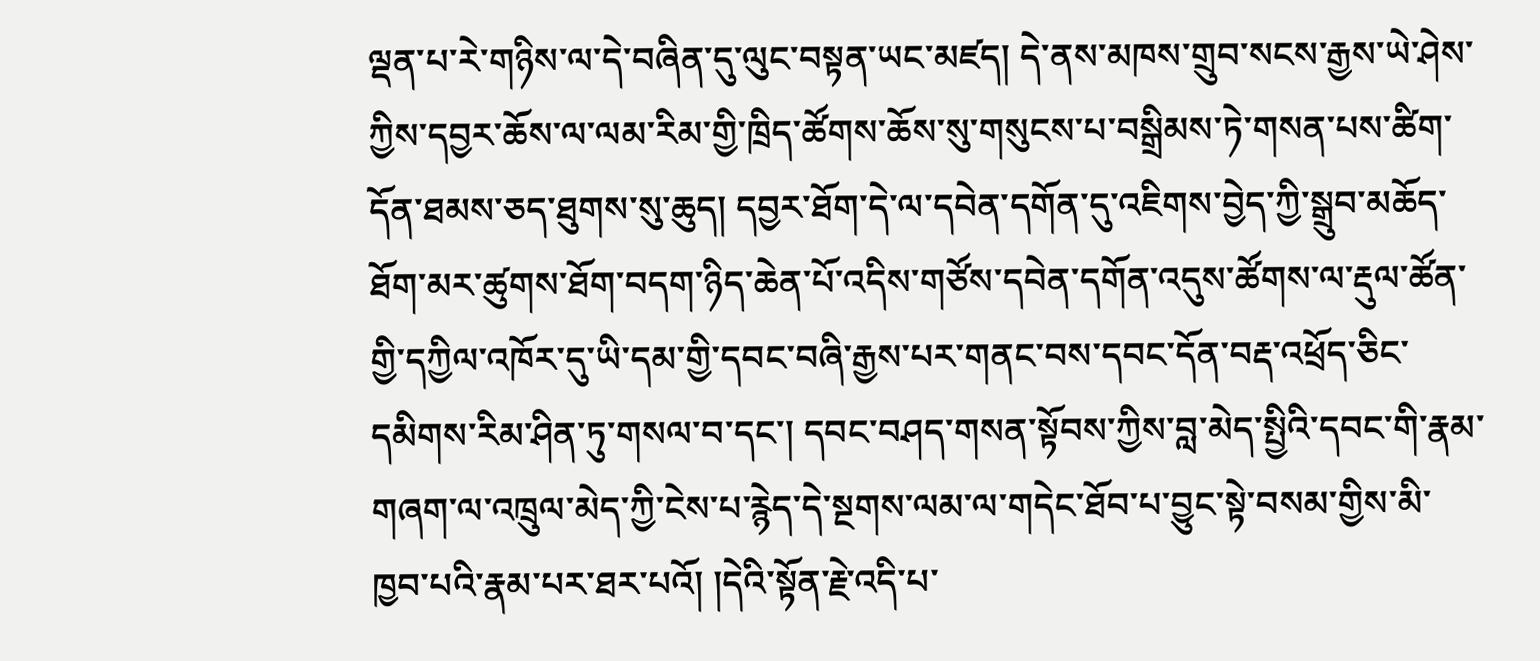ལྡན་པ་རེ་གཉིས་ལ་དེ་བཞིན་དུ་ལུང་བསྟན་ཡང་མཛད། དེ་ནས་མཁས་གྲུབ་སངས་རྒྱས་ཡེ་ཤེས་ཀྱིས་དབྱར་ཆོས་ལ་ལམ་རིམ་གྱི་ཁྲིད་ཚོགས་ཆོས་སུ་གསུངས་པ་བསྒྲིམས་ཏེ་གསན་པས་ཚིག་དོན་ཐམས་ཅད་ཐུགས་སུ་ཆུད། དབྱར་ཐོག་དེ་ལ་དབེན་དགོན་དུ་འཇིགས་བྱེད་ཀྱི་སྒྲུབ་མཆོད་ཐོག་མར་ཚུགས་ཐོག་བདག་ཉིད་ཆེན་པོ་འདིས་གཙོས་དབེན་དགོན་འདུས་ཚོགས་ལ་རྡུལ་ཚོན་གྱི་དཀྱིལ་འཁོར་དུ་ཡི་དམ་གྱི་དབང་བཞི་རྒྱས་པར་གནང་བས་དབང་དོན་བརྡ་འཕྲོད་ཅིང་དམིགས་རིམ་ཤིན་ཏུ་གསལ་བ་དང་། དབང་བཤད་གསན་སྟོབས་ཀྱིས་བླ་མེད་སྤྱིའི་དབང་གི་རྣམ་གཞག་ལ་འཁྲུལ་མེད་ཀྱི་ངེས་པ་རྙེད་དེ་སྔགས་ལམ་ལ་གདེང་ཐོབ་པ་བྱུང་སྟེ་བསམ་གྱིས་མི་ཁྱབ་པའི་རྣམ་པར་ཐར་པའོ། །དེའི་སྟོན་རྗེ་འདི་པ་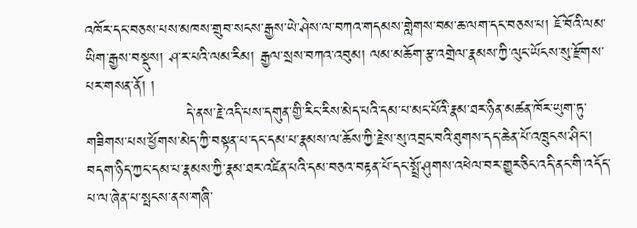འཁོར་དང་བཅས་པས་མཁས་གྲུབ་སངས་རྒྱས་ཡེ་ཤེས་ལ་བཀའ་གདམས་གླེགས་བམ་ཆ་ལག་དང་བཅས་པ། ཇོ་བོའི་ལམ་ཡིག་རྒྱས་བསྡུས། ཤ་ར་པའི་ལམ་རིམ། རྒྱལ་སྲས་བཀའ་འབུམ། ལམ་མཆོག་རྩ་འགྲེལ་རྣམས་ཀྱི་ལུང་ཡོངས་སུ་རྫོགས་པར་གསན་ནོ། །
                   དེ་ནས་རྗེ་འདི་པས་དགུན་གྱི་རིང་རིས་མེད་པའི་དམ་པ་མང་པོའི་རྣམ་ཐར་ཉིན་མཚན་ཁོར་ཡུག་ཏུ་གཟིགས་པས་ཕྱོགས་མེད་ཀྱི་བསྟན་པ་དང་དམ་པ་རྣམས་ལ་ཆོས་ཀྱི་རྗེས་སུ་འབྲང་བའི་ཐུགས་དད་ཆེན་པོ་འཁྲུངས་ཤིང་། བདག་ཉིད་ཀྱང་དམ་པ་རྣམས་ཀྱི་རྣམ་ཐར་འཛིན་པའི་དམ་བཅའ་བརྟན་པོ་དང་སྤྲོ་ཤུགས་འཕེལ་བར་གྱུར་ཅིང་འདི་ནང་གི་འདོད་པ་ལ་ཞེན་པ་སྤངས་ནས་གཞི་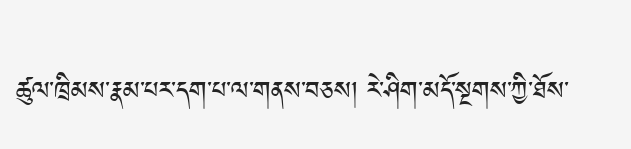ཚུལ་ཁྲིམས་རྣམ་པར་དག་པ་ལ་གནས་བཅས། རེ་ཤིག་མདོ་སྔགས་ཀྱི་ཐོས་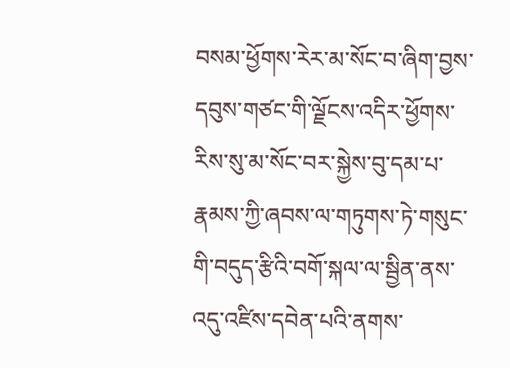བསམ་ཕྱོགས་རེར་མ་སོང་བ་ཞིག་བྱས་དབུས་གཙང་གི་ལྗོངས་འདིར་ཕྱོགས་རིས་སུ་མ་སོང་བར་སྐྱེས་བུ་དམ་པ་རྣམས་ཀྱི་ཞབས་ལ་གཏུགས་ཏེ་གསུང་གི་བདུད་རྩིའི་བགོ་སྐལ་ལ་སྦྱིན་ནས་འདུ་འཛིས་དབེན་པའི་ནགས་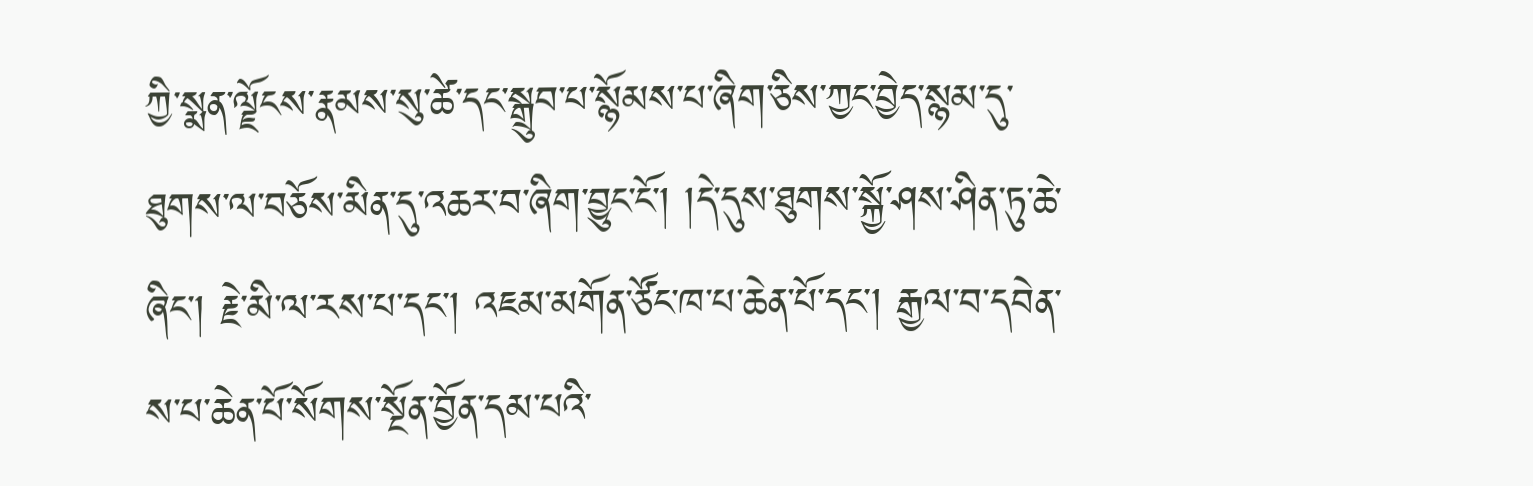ཀྱི་སྨན་ལྗོངས་རྣམས་སུ་ཚེ་དང་སྒྲུབ་པ་སྙོམས་པ་ཞིག་ཅིས་ཀྱང་བྱེད་སྙམ་དུ་ཐུགས་ལ་བཅོས་མིན་དུ་འཆར་བ་ཞིག་བྱུང་ངོ་། །དེ་དུས་ཐུགས་སྐྱོ་ཤས་ཤིན་ཏུ་ཆེ་ཞིང་། རྗེ་མི་ལ་རས་པ་དང་། འཇམ་མགོན་ཙོང་ཁ་པ་ཆེན་པོ་དང་། རྒྱལ་བ་དབེན་ས་པ་ཆེན་པོ་སོགས་སྔོན་བྱོན་དམ་པའི་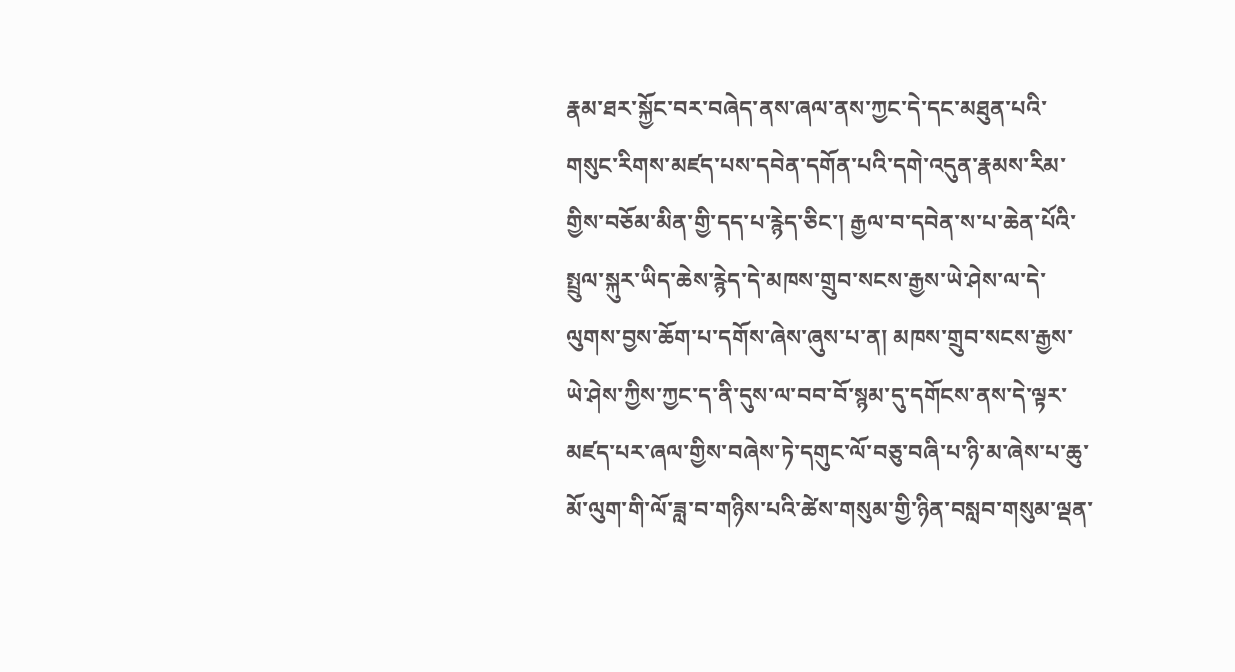རྣམ་ཐར་སྐྱོང་བར་བཞེད་ནས་ཞལ་ནས་ཀྱང་དེ་དང་མཐུན་པའི་གསུང་རིགས་མཛད་པས་དབེན་དགོན་པའི་དགེ་འདུན་རྣམས་རིམ་གྱིས་བཅོམ་མིན་གྱི་དད་པ་རྙེད་ཅིང་། རྒྱལ་བ་དབེན་ས་པ་ཆེན་པོའི་སྤྲུལ་སྐུར་ཡིད་ཆེས་རྙེད་དེ་མཁས་གྲུབ་སངས་རྒྱས་ཡེ་ཤེས་ལ་དེ་ལུགས་བྱས་ཆོག་པ་དགོས་ཞེས་ཞུས་པ་ན། མཁས་གྲུབ་སངས་རྒྱས་ཡེ་ཤེས་ཀྱིས་ཀྱང་ད་ནི་དུས་ལ་བབ་བོ་སྙམ་དུ་དགོངས་ནས་དེ་ལྟར་མཛད་པར་ཞལ་གྱིས་བཞེས་ཏེ་དགུང་ལོ་བཅུ་བཞི་པ་ཉི་མ་ཞེས་པ་ཆུ་མོ་ལུག་གི་ལོ་ཟླ་བ་གཉིས་པའི་ཚེས་གསུམ་གྱི་ཉིན་བསླབ་གསུམ་ལྡན་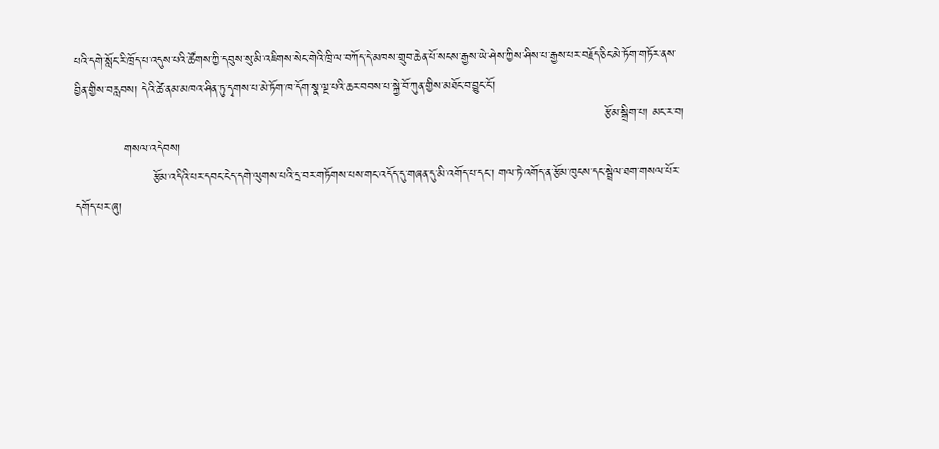པའི་དགེ་སློང་རི་ཁྲོད་པ་འདུས་པའི་ཚོགས་ཀྱི་དབུས་སུ་མི་འཇིགས་སེང་གེའི་ཁྲི་ལ་བཀོད་དེ་མཁས་གྲུབ་ཆེན་པོ་སངས་རྒྱས་ཡེ་ཤེས་ཀྱིས་ཤིས་པ་རྒྱས་པར་བརྗོད་ཅིང་མེ་ཏོག་གཏོར་ནས་བྱིན་གྱིས་བརླབས། དེའི་ཚེ་ནམ་མཁའ་ཤིན་ཏུ་དྭགས་པ་མེ་ཏོག་ཁ་དོག་སྣ་ལྔ་པའི་ཆར་བབས་པ་སྐྱེ་བོ་ཀུན་གྱིས་མཐོང་བ་བྱུང་ངོ་།
                                                                                                                                 རྩོམ་སྒྲིག་པ། མང་ར་བ།
            གསལ་འདེབས།
                   རྩོམ་འདིའི་པར་དབང་ངེད་དགེ་ལུགས་པའི་དྲ་བར་གཏོགས་པས་གང་འདོད་དུ་གཞན་དུ་མི་འགོད་པ་དང་། གལ་ཏེ་འགོད་ན་རྩོམ་ཁུངས་དང་སྦྲེལ་ཐག་གསལ་པོར་དགོད་པར་ཞུ།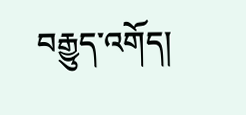བརྒྱུད་འགོད།